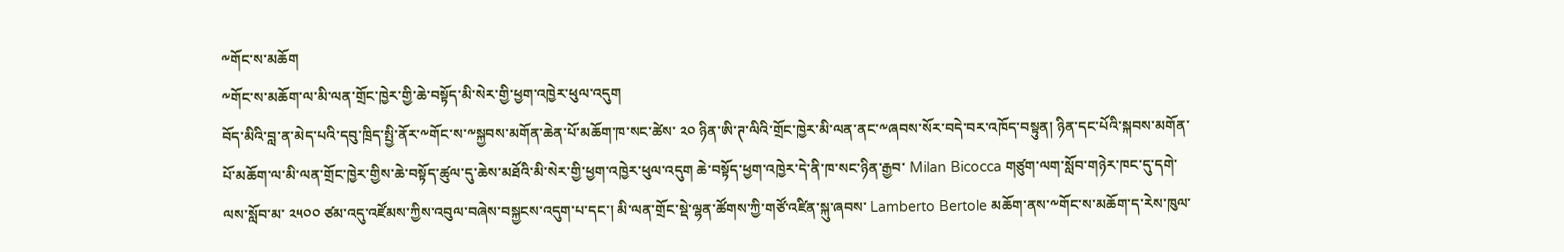༸གོང་ས་མཆོག
༸གོང་ས་མཆོག་ལ་མི་ལན་གྲོང་ཁྱེར་གྱི་ཆེ་བསྟོད་མི་སེར་གྱི་ཕྱག་འཁྱེར་ཕུལ་འདུག
བོད་མིའི་བླ་ན་མེད་པའི་དབུ་ཁྲིད་སྤྱི་ནོར་༸གོང་ས་༸སྐྱབས་མགོན་ཆེན་པོ་མཆོག་ཁ་སང་ཚེས་ ༢༠ ཉིན་ཨི་ཊ་ལིའི་གྲོང་ཁྱེར་མི་ལན་ནང་༸ཞབས་སོར་བདེ་བར་འཁོད་བསྟུན། ཉིན་དང་པོའི་སྐབས་མགོན་པོ་མཆོག་ལ་མི་ལན་གྲོང་ཁྱེར་གྱིས་ཆེ་བསྟོད་ཚུལ་དུ་ཆེས་མཐོའི་མི་སེར་གྱི་ཕྱག་འཁྱེར་ཕུལ་འདུག ཆེ་བསྟོད་ཕྱག་འཁྱེར་དེ་ནི་ཁ་སང་ཉིན་རྒྱབ་ Milan Bicocca གཙུག་ལག་སློབ་གཉེར་ཁང་དུ་དགེ་ལས་སློབ་མ་ ༢༥༠༠ ཙམ་འདུ་འཛོམས་ཀྱིས་འབུལ་བཞེས་བསྐྱངས་འདུག་པ་དང་། མི་ལན་གྲོང་སྡེ་ལྷན་ཚོགས་ཀྱི་གཙོ་འཛིན་སྐུ་ཞབས་ Lamberto Bertole མཆོག་ནས་༸གོང་ས་མཆོག་ད་རེས་ཁུལ་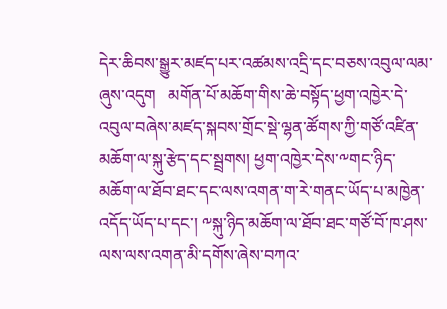དེར་ཆིབས་སྒྱུར་མཛད་པར་འཚམས་འདྲི་དང་བཅས་འབུལ་ལམ་ཞུས་འདུག   མགོན་པོ་མཆོག་གིས་ཆེ་བསྟོད་ཕྱག་འཁྱེར་དེ་འབུལ་བཞེས་མཛད་སྐབས་གྲོང་སྡེ་ལྷན་ཚོགས་ཀྱི་གཙོ་འཛིན་མཆོག་ལ་སྐུ་རྩེད་དང་སྦྲགས། ཕྱག་འཁྱེར་དེས་༸གང་ཉིད་མཆོག་ལ་ཐོབ་ཐང་དང་ལས་འགན་ག་རེ་གནང་ཡོད་པ་མཁྱེན་འདོད་ཡོད་པ་དང་། ༸སྐུ་ཉིད་མཆོག་ལ་ཐོབ་ཐང་གཙོ་བོ་ཁ་ཤས་ལས་ལས་འགན་མི་དགོས་ཞེས་བཀའ་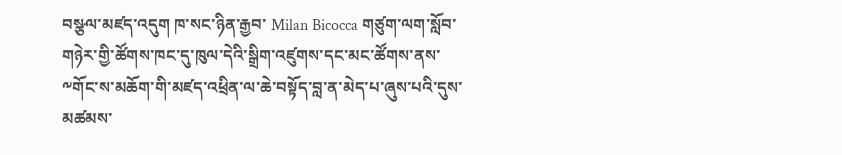བསྩལ་མཛད་འདུག ཁ་སང་ཉིན་རྒྱབ་ Milan Bicocca གཙུག་ལག་སློབ་གཉེར་གྱི་ཚོགས་ཁང་དུ་ཁུལ་དེའི་སྒྲིག་འཛུགས་དང་མང་ཚོགས་ནས་༸གོང་ས་མཆོག་གི་མཛད་འཕྲིན་ལ་ཆེ་བསྟོད་བླ་ན་མེད་པ་ཞུས་པའི་དུས་མཚམས་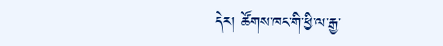དེར། ཚོགས་ཁང་གི་ཕྱི་ལ་རྒྱ་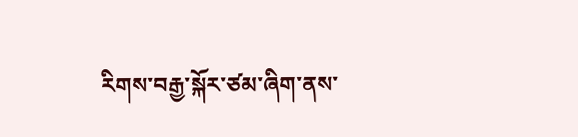རིགས་བརྒྱ་སྐོར་ཙམ་ཞིག་ནས་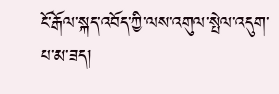ངོ་རྒོལ་སྐད་འབོད་ཀྱི་ལས་འགུལ་སྤེལ་འདུག་པ་མ་ཟད།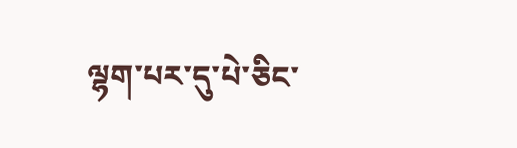ལྷག་པར་དུ་པེ་ཅིང་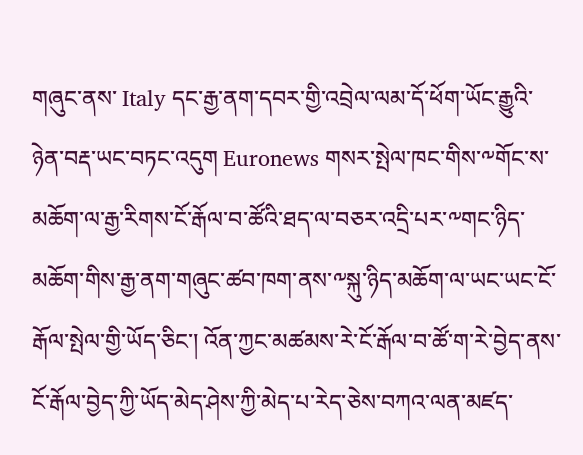གཞུང་ནས་ Italy དང་རྒྱ་ནག་དབར་གྱི་འབྲེལ་ལམ་དོ་ཕོག་ཡོང་རྒྱུའི་ཉེན་བརྡ་ཡང་བཏང་འདུག Euronews གསར་སྤེལ་ཁང་གིས་༸གོང་ས་མཆོག་ལ་རྒྱ་རིགས་ངོ་རྒོལ་བ་ཚོའི་ཐད་ལ་བཅར་འདྲི་པར་༸གང་ཉིད་མཆོག་གིས་རྒྱ་ནག་གཞུང་ཚབ་ཁག་ནས་༸སྐུ་ཉིད་མཆོག་ལ་ཡང་ཡང་ངོ་རྒོལ་སྤེལ་གྱི་ཡོད་ཅིང་། འོན་ཀྱང་མཚམས་རེ་ངོ་རྒོལ་བ་ཚོ་ག་རེ་བྱེད་ནས་ངོ་རྒོལ་བྱེད་ཀྱི་ཡོད་མེད་ཤེས་ཀྱི་མེད་པ་རེད་ཅེས་བཀའ་ལན་མཛད་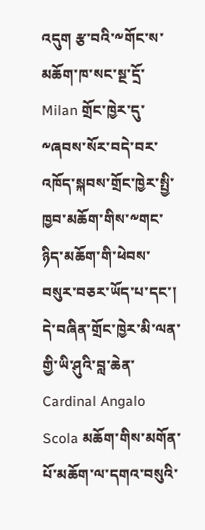འདུག རྩ་བའི་༸གོང་ས་མཆོག་ཁ་སང་སྔ་དྲོ་ Milan གྲོང་ཁྱེར་དུ་༸ཞབས་སོར་བདེ་བར་འཁོད་སྐབས་གྲོང་ཁྱེར་སྤྱི་ཁྱབ་མཆོག་གིས་༸གང་ཉིད་མཆོག་གི་ཕེབས་བསུར་བཅར་ཡོད་པ་དང་། དེ་བཞིན་གྲོང་ཁྱེར་མི་ལན་གྱི་ཡི་ཤུའི་བླ་ཆེན་ Cardinal Angalo Scola མཆོག་གིས་མགོན་པོ་མཆོག་ལ་དགའ་བསུའི་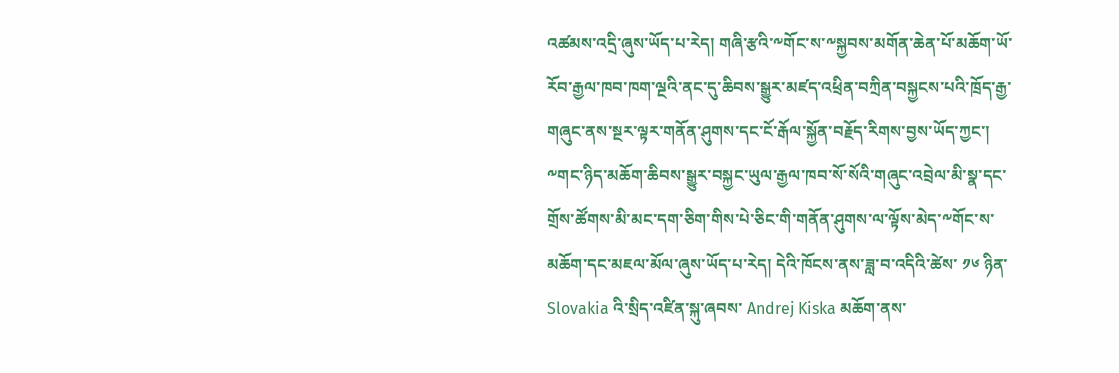འཚམས་འདྲི་ཞུས་ཡོད་པ་རེད། གཞི་རྩའི་༸གོང་ས་༸སྐྱབས་མགོན་ཆེན་པོ་མཆོག་ཡོ་རོབ་རྒྱལ་ཁབ་ཁག་ལྔའི་ནང་དུ་ཆིབས་སྒྱུར་མཛད་འཕྲིན་བཀྲིན་བསྐྱངས་པའི་ཁྲོད་རྒྱ་གཞུང་ནས་སྔར་ལྟར་གནོན་ཤུགས་དང་ངོ་རྒོལ་སྐྱོན་བརྗོད་རིགས་བྱས་ཡོད་ཀྱང་། ༸གང་ཉིད་མཆོག་ཆིབས་སྒྱུར་བསྐྱང་ཡུལ་རྒྱལ་ཁབ་སོ་སོའི་གཞུང་འབྲེལ་མི་སྣ་དང་གྲོས་ཚོགས་མི་མང་དག་ཅིག་གིས་པེ་ཅིང་གི་གནོན་ཤུགས་ལ་ལྟོས་མེད་༸གོང་ས་མཆོག་དང་མཇལ་མོལ་ཞུས་ཡོད་པ་རེད། དེའི་ཁོངས་ནས་ཟླ་བ་འདིའི་ཚེས་ ༡༦ ཉིན་ Slovakia འི་སྲིད་འཛིན་སྐུ་ཞབས་ Andrej Kiska མཆོག་ནས་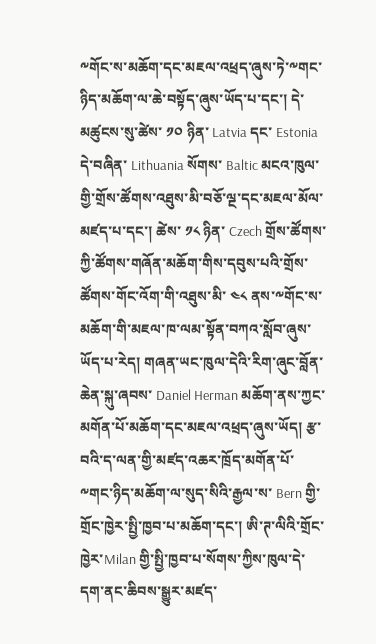༸གོང་ས་མཆོག་དང་མཇལ་འཕྲད་ཞུས་ཏེ་༸གང་ཉིད་མཆོག་ལ་ཆེ་བསྟོད་ཞུས་ཡོད་པ་དང་། དེ་མཚུངས་སུ་ཚེས་ ༡༠ ཉིན་ Latvia དང་ Estonia དེ་བཞིན་ Lithuania སོགས་ Baltic མངའ་ཁུལ་གྱི་གྲོས་ཚོགས་འཐུས་མི་བཅོ་ལྔ་དང་མཇལ་མོལ་མཛད་པ་དང་། ཚེས་ ༡༨ ཉིན་ Czech གྲོས་ཚོགས་ཀྱི་ཚོགས་གཞོན་མཆོག་གིས་དབུས་པའི་གྲོས་ཚོགས་གོང་འོག་གི་འཐུས་མི་ ༤༨ ནས་༸གོང་ས་མཆོག་གི་མཇལ་ཁ་ལམ་སྟོན་བཀའ་སློབ་ཞུས་ཡོད་པ་རེད། གཞན་ཡང་ཁུལ་དེའི་རིག་ཞུང་བློན་ཆེན་སྐུ་ཞབས་ Daniel Herman མཆོག་ནས་ཀྱང་མགོན་པོ་མཆོག་དང་མཇལ་འཕྲད་ཞུས་ཡོད། རྩ་བའི་ད་ལན་གྱི་མཛད་འཆར་ཁྲོད་མགོན་པོ་༸གང་ཉིད་མཆོག་ལ་སུད་སིའི་རྒྱལ་ས་ Bern གྱི་གྲོང་ཁྱེར་སྤྱི་ཁྱབ་པ་མཆོག་དང་། ཨི་ཊ་ལིའི་གྲོང་ཁྱེར་Milan གྱི་སྤྱི་ཁྱབ་པ་སོགས་ཀྱིས་ཁུལ་དེ་དག་ནང་ཆིབས་སྒྱུར་མཛད་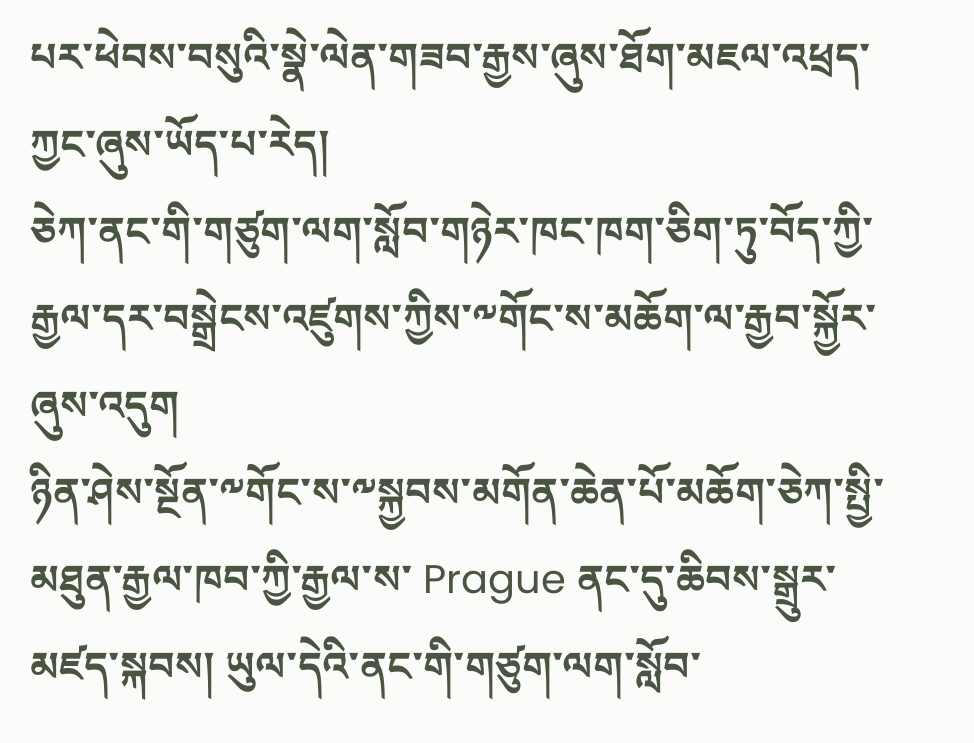པར་ཕེབས་བསུའི་སྣེ་ལེན་གཟབ་རྒྱས་ཞུས་ཐོག་མཇལ་འཕྲད་ཀྱང་ཞུས་ཡོད་པ་རེད།
ཅེཀ་ནང་གི་གཙུག་ལག་སློབ་གཉེར་ཁང་ཁག་ཅིག་ཏུ་བོད་ཀྱི་རྒྱལ་དར་བསྒྲེངས་འཛུགས་ཀྱིས་༸གོང་ས་མཆོག་ལ་རྒྱབ་སྐྱོར་ཞུས་འདུག
ཉིན་ཤེས་སྔོན་༸གོང་ས་༸སྐྱབས་མགོན་ཆེན་པོ་མཆོག་ཅེཀ་སྤྱི་མཐུན་རྒྱལ་ཁབ་ཀྱི་རྒྱལ་ས་ Prague ནང་དུ་ཆིབས་སྒྲུར་མཛད་སྐབས། ཡུལ་དེའི་ནང་གི་གཙུག་ལག་སློབ་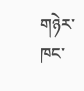གཉེར་ཁང་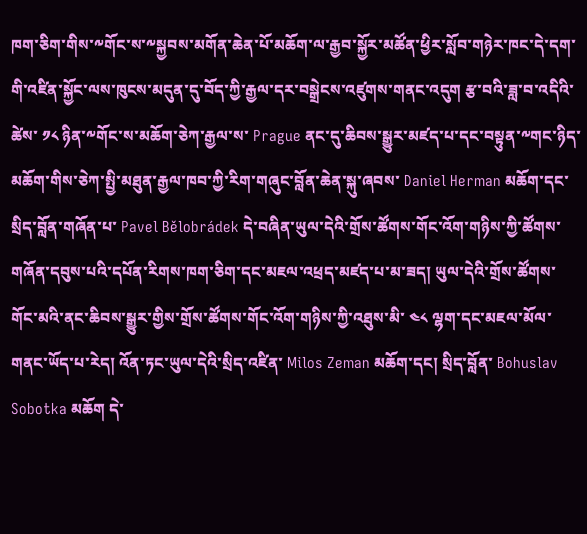ཁག་ཅིག་གིས་༸གོང་ས་༸སྐྱབས་མགོན་ཆེན་པོ་མཆོག་ལ་རྒྱབ་སྐྱོར་མཚོན་ཕྱིར་སློབ་གཉེར་ཁང་དེ་དག་གི་འཛིན་སྐྱོང་ལས་ཁུངས་མདུན་དུ་བོད་ཀྱི་རྒྱལ་དར་བསྒྲེངས་འཛུགས་གནང་འདུག རྩ་བའི་ཟླ་བ་འདིའི་ཚེས་ ༡༨ ཉིན་༸གོང་ས་མཆོག་ཅེཀ་རྒྱལ་ས་ Prague ནང་དུ་ཆིབས་སྒྱུར་མཛད་པ་དང་བསྟུན་༸གང་ཉིད་མཆོག་གིས་ཅེཀ་སྤྱི་མཐུན་རྒྱལ་ཁབ་ཀྱི་རིག་གཞུང་བློན་ཆེན་སྐུ་ཞབས་ Daniel Herman མཆོག་དང་སྲིད་བློན་གཞོན་པ་ Pavel Bělobrádek དེ་བཞིན་ཡུལ་དེའི་གྲོས་ཚོགས་གོང་འོག་གཉིས་ཀྱི་ཚོགས་གཞོན་དབུས་པའི་དཔོན་རིགས་ཁག་ཅིག་དང་མཇལ་འཕྲད་མཛད་པ་མ་ཟད། ཡུལ་དེའི་གྲོས་ཚོགས་གོང་མའི་ནང་ཆིབས་སྒྱུར་གྱིས་གྲོས་ཚོགས་གོང་འོག་གཉིས་ཀྱི་འཐུས་མི་ ༤༨ ལྷག་དང་མཇལ་མོལ་གནང་ཡོད་པ་རེད། འོན་ཏང་ཡུལ་དེའི་སྲིད་འཛིན་ Milos Zeman མཆོག་དང། སྲིད་བློན་ Bohuslav Sobotka མཆོག དེ་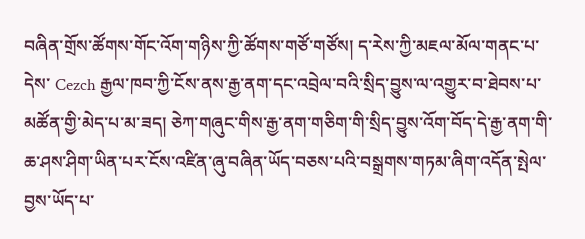བཞིན་གྲོས་ཚོགས་གོང་འོག་གཉིས་ཀྱི་ཚོགས་གཙོ་གཙོས། ད་རེས་ཀྱི་མཇལ་མོལ་གནང་པ་དེས་ Cezch རྒྱལ་ཁབ་ཀྱི་ངོས་ནས་རྒྱ་ནག་དང་འབྲེལ་བའི་སྲིད་བྱུས་ལ་འགྱུར་བ་ཐེབས་པ་མཚོན་གྱི་མེད་པ་མ་ཟད། ཅེཀ་གཞུང་གིས་རྒྱ་ནག་གཅིག་གི་སྲིད་བྱུས་འོག་བོད་དེ་རྒྱ་ནག་གི་ཆ་ཤས་ཤིག་ཡིན་པར་ངོས་འཛིན་ཞུ་བཞིན་ཡོད་བཅས་པའི་བསྒྲགས་གཏམ་ཞིག་འདོན་སྤེལ་བྱས་ཡོད་པ་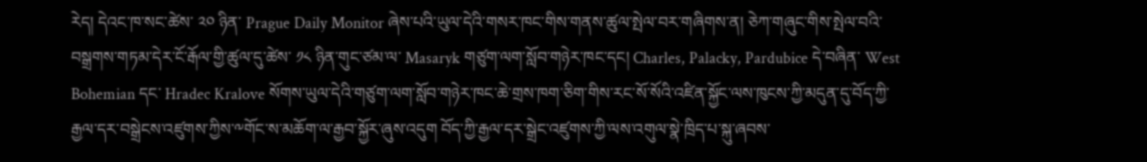རེད། དེའང་ཁ་སང་ཚེས་ ༢༠ ཉིན་ Prague Daily Monitor ཞེས་པའི་ཡུལ་དེའི་གསར་ཁང་གིས་གནས་ཚུལ་སྤེལ་བར་གཞིགས་ན། ཅེཀ་གཞུང་གིས་སྤེལ་བའི་བསྒྲགས་གཏམ་དེར་ངོ་རྒོལ་གྱི་ཚུལ་དུ་ཚེས་ ༡༨ ཉིན་གུང་ཙམ་ལ་ Masaryk གཙུག་ལག་སློབ་གཉེར་ཁང་དང། Charles, Palacky, Pardubice དེ་བཞིན་ West Bohemian དང་ Hradec Kralove སོགས་ཡུལ་དེའི་གཙུག་ལག་སློབ་གཉེར་ཁང་ཆེ་གྲས་ཁག་ཅིག་གིས་རང་སོ་སོའི་འཛིན་སྐྱོང་ལས་ཁུངས་ཀྱི་མདུན་དུ་བོད་ཀྱི་རྒྱལ་དར་བསྒྲེངས་འཛུགས་ཀྱིས་༸གོང་ས་མཆོག་ལ་རྒྱབ་སྐྱོར་ཞུས་འདུག བོད་ཀྱི་རྒྱལ་དར་སྒྲེང་འཛུགས་ཀྱི་ལས་འགུལ་སྣེ་ཁྲིད་པ་སྐུ་ཞབས་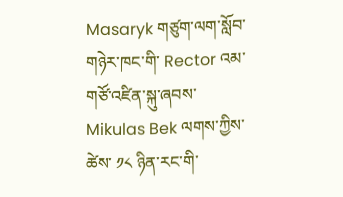Masaryk གཙུག་ལག་སློབ་གཉེར་ཁང་གི་ Rector འམ་གཙོ་འཛིན་སྐུ་ཞབས་ Mikulas Bek ལགས་ཀྱིས་ཚེས་ ༡༨ ཉིན་རང་གི་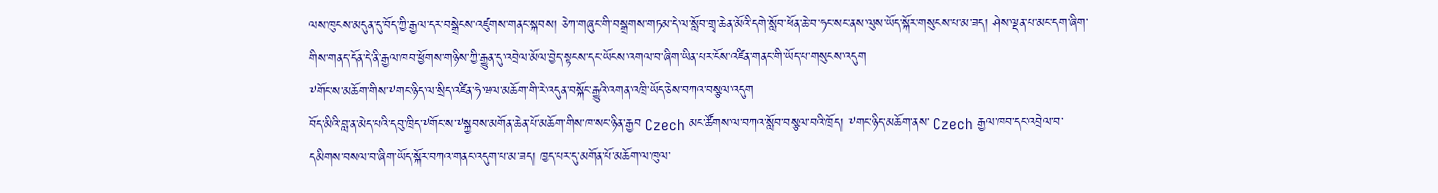ལས་ཁུངས་མདུན་དུ་བོད་ཀྱི་རྒྱལ་དར་བསྒྲེངས་འཛུགས་གནང་སྐབས། ཅེཀ་གཞུང་གི་བསྒྲགས་གཏམ་དེ་ལ་སློབ་གྲྭ་ཆེན་མོའི་དགེ་སློབ་ཕོན་ཆེ་བ་ཧང་སང་ནས་ལུས་ཡོད་སྐོར་གསུངས་པ་མ་ཟད། ཤེས་ལྡན་པ་མང་དག་ཞིག་གིས་གནད་དོན་དེ་ནི་རྒྱལ་ཁབ་ཕྱོགས་གཉིས་ཀྱི་རྒྱུན་དུ་འབྲེལ་མོལ་བྱེད་སྟངས་དང་ཡོངས་འགལ་བ་ཞིག་ཡིན་པར་ངོས་འཛིན་གནང་གི་ཡོད་པ་གསུངས་འདུག
༸གོང་ས་མཆོག་གིས་༸གང་ཉིད་ལ་སྲིད་འཛིན་ཧེ་ཝལ་མཆོག་གི་རེ་འདུན་བསྐོང་རྒྱུའི་འགན་འཁྲི་ཡོད་ཅེས་བཀའ་བསྩལ་འདུག
བོད་མིའི་བླ་ན་མེད་པའི་དབུ་ཁྲིད་༸གོང་ས་༸སྐྱབས་མགོན་ཆེན་པོ་མཆོག་གིས་ཁ་སང་ཉིན་རྒྱབ Czech མང་ཚོགས་ལ་བཀའ་སློབ་བསྩལ་བའི་ཁྲོད། ༸གང་ཉིད་མཆོག་ནས་ Czech རྒྱལ་ཁབ་དང་འབྲེལ་བ་དམིགས་བསལ་བ་ཞིག་ཡོད་སྐོར་བཀའ་གནང་འདུག་པ་མ་ཟད། ཁྱད་པར་དུ་མགོན་པོ་མཆོག་ལ་ཁུལ་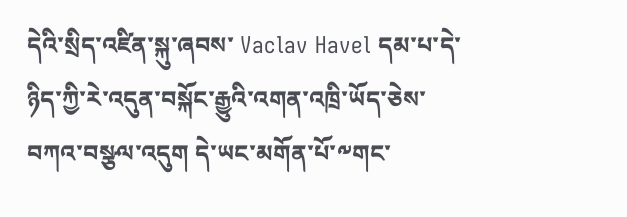དེའི་སྲིད་འཛིན་སྐུ་ཞབས་ Vaclav Havel དམ་པ་དེ་ཉིད་ཀྱི་རེ་འདུན་བསྐོང་རྒྱུའི་འགན་འཁྲི་ཡོད་ཅེས་བཀའ་བསྩལ་འདུག དེ་ཡང་མགོན་པོ་༸གང་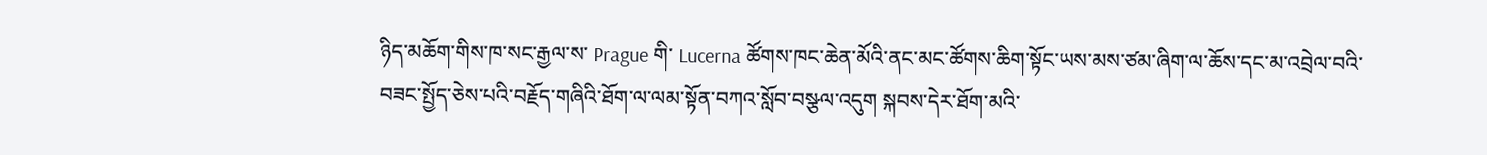ཉིད་མཆོག་གིས་ཁ་སང་རྒྱལ་ས་ Prague གི་ Lucerna ཚོགས་ཁང་ཆེན་མོའི་ནང་མང་ཚོགས་ཆིག་སྟོང་ཡས་མས་ཙམ་ཞིག་ལ་ཆོས་དང་མ་འབྲེལ་བའི་བཟང་སྤྱོད་ཅེས་པའི་བརྗོད་གཞིའི་ཐོག་ལ་ལམ་སྟོན་བཀའ་སློབ་བསྩལ་འདུག སྐབས་དེར་ཐོག་མའི་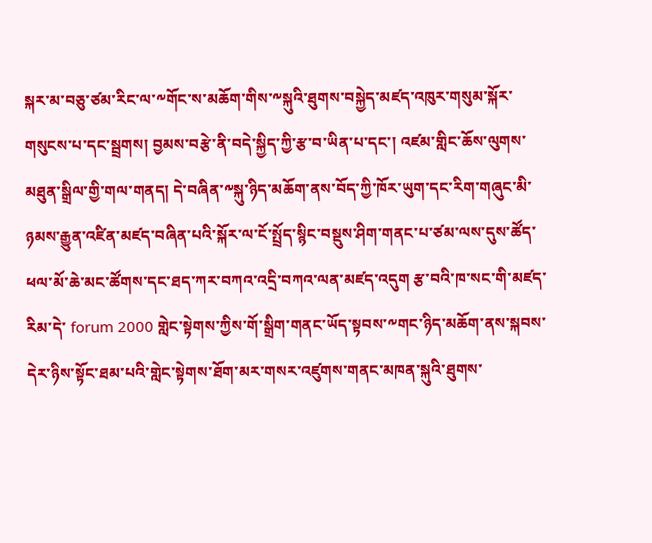སྐར་མ་བཅུ་ཙམ་རིང་ལ་༸གོང་ས་མཆོག་གིས་༸སྐུའི་ཐུགས་བསྐྱེད་མཛད་འཁུར་གསུམ་སྐོར་གསུངས་པ་དང་སྦྲགས། བྱམས་བརྩེ་ནི་བདེ་སྐྱིད་ཀྱི་རྩ་བ་ཡིན་པ་དང་། འཛམ་གླིང་ཆོས་ལུགས་མཐུན་སྒྲིལ་གྱི་གལ་གནད། དེ་བཞིན་༸སྐུ་ཉིད་མཆོག་ནས་བོད་ཀྱི་ཁོར་ཡུག་དང་རིག་གཞུང་མི་ཉམས་རྒྱུན་འཛིན་མཛད་བཞིན་པའི་སྐོར་ལ་ངོ་སྤྲོད་སྙིང་བསྡུས་ཤིག་གནང་པ་ཙམ་ལས་དུས་ཚོད་ཕལ་མོ་ཆེ་མང་ཚོགས་དང་ཐད་ཀར་བཀའ་འདྲི་བཀའ་ལན་མཛད་འདུག རྩ་བའི་ཁ་སང་གི་མཛད་རིམ་དེ་ forum 2000 གླེང་སྟེགས་ཀྱིས་གོ་སྒྲིག་གནང་ཡོད་སྟབས་༸གང་ཉིད་མཆོག་ནས་སྐབས་དེར་ཉིས་སྟོང་ཐམ་པའི་གླེང་སྟེགས་ཐོག་མར་གསར་འཛུགས་གནང་མཁན་སྐུའི་ཐུགས་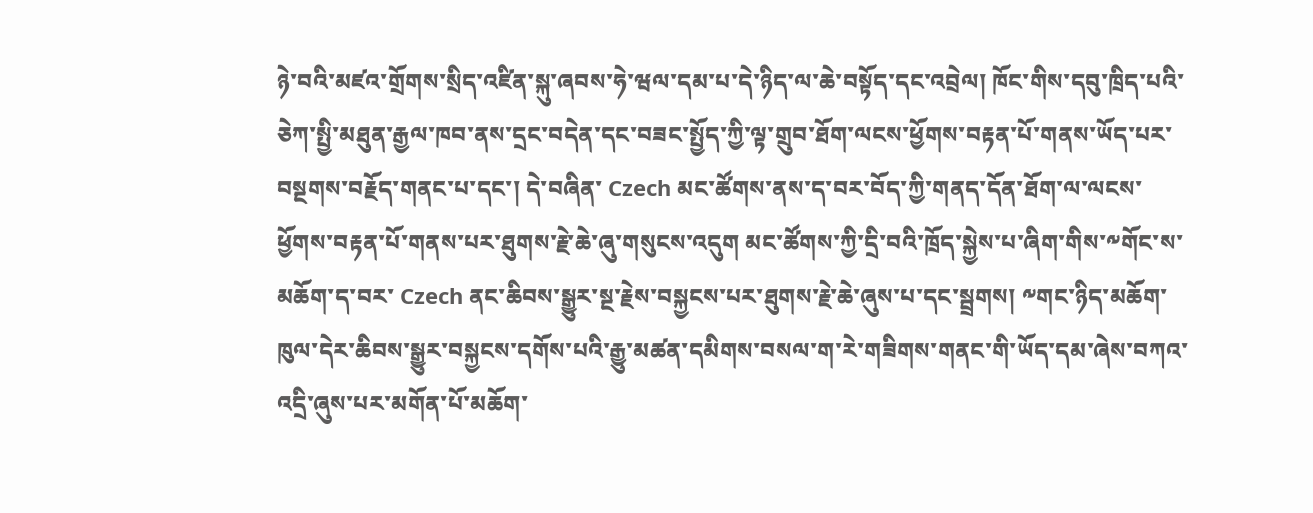ཉེ་བའི་མཛའ་གྲོགས་སྲིད་འཛིན་སྐུ་ཞབས་ཧེ་ཝལ་དམ་པ་དེ་ཉིད་ལ་ཆེ་བསྟོད་དང་འབྲེལ། ཁོང་གིས་དབུ་ཁྲིད་པའི་ཅེཀ་སྤྱི་མཐུན་རྒྱལ་ཁབ་ནས་དྲང་བདེན་དང་བཟང་སྤྱོད་ཀྱི་ལྟ་གྲུབ་ཐོག་ལངས་ཕྱོགས་བརྟན་པོ་གནས་ཡོད་པར་བསྔགས་བརྗོད་གནང་པ་དང་། དེ་བཞིན་ Czech མང་ཚོགས་ནས་ད་བར་བོད་ཀྱི་གནད་དོན་ཐོག་ལ་ལངས་ཕྱོགས་བརྟན་པོ་གནས་པར་ཐུགས་རྗེ་ཆེ་ཞུ་གསུངས་འདུག མང་ཚོགས་ཀྱི་དྲི་བའི་ཁྲོད་སྐྱེས་པ་ཞིག་གིས་༸གོང་ས་མཆོག་ད་བར་ Czech ནང་ཆིབས་སྒྱུར་སྔ་རྗེས་བསྐྱངས་པར་ཐུགས་རྗེ་ཆེ་ཞུས་པ་དང་སྦྲགས། ༸གང་ཉིད་མཆོག་ཁུལ་དེར་ཆིབས་སྒྱུར་བསྐྱངས་དགོས་པའི་རྒྱུ་མཚན་དམིགས་བསལ་ག་རེ་གཟིགས་གནང་གི་ཡོད་དམ་ཞེས་བཀའ་འདྲི་ཞུས་པར་མགོན་པོ་མཆོག་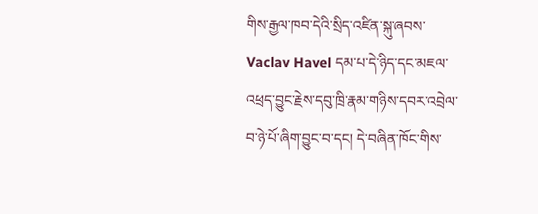གིས་རྒྱལ་ཁབ་དེའི་སྲིད་འཛིན་སྐུ་ཞབས་ Vaclav Havel དམ་པ་དེ་ཉིད་དང་མཇལ་འཕྲད་བྱུང་རྗེས་དབུ་ཁྲི་རྣམ་གཉིས་དབར་འབྲེལ་བ་ཉེ་པོ་ཞིག་བྱུང་བ་དང། དེ་བཞིན་ཁོང་གིས་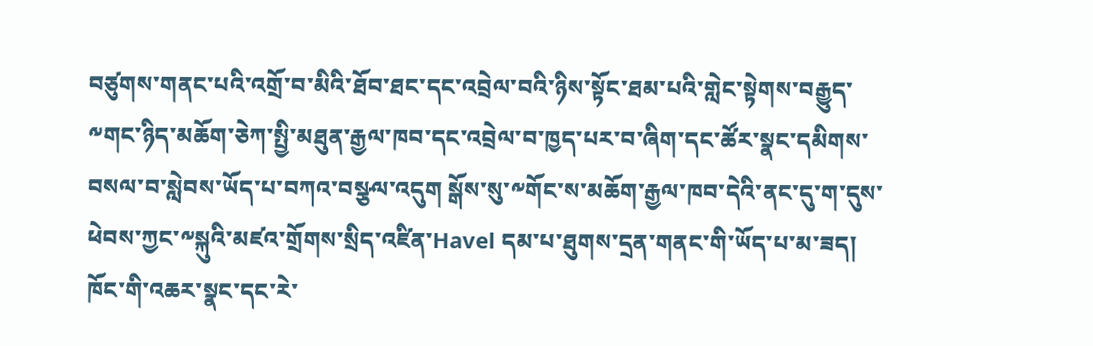བཙུགས་གནང་པའི་འགྲོ་བ་མིའི་ཐོབ་ཐང་དང་འབྲེལ་བའི་ཉིས་སྟོང་ཐམ་པའི་གླེང་སྟེགས་བརྒྱུད་༸གང་ཉིད་མཆོག་ཅེཀ་སྤྱི་མཐུན་རྒྱལ་ཁབ་དང་འབྲེལ་བ་ཁྱད་པར་བ་ཞིག་དང་ཚོར་སྣང་དམིགས་བསལ་བ་སླེབས་ཡོད་པ་བཀའ་བསྩལ་འདུག སྒོས་སུ་༸གོང་ས་མཆོག་རྒྱལ་ཁབ་དེའི་ནང་དུ་ག་དུས་ཕེབས་ཀྱང་༸སྐུའི་མཛའ་གྲོགས་སྲིད་འཛིན་Havel དམ་པ་ཐུགས་དྲན་གནང་གི་ཡོད་པ་མ་ཟད། ཁོང་གི་འཆར་སྣང་དང་རེ་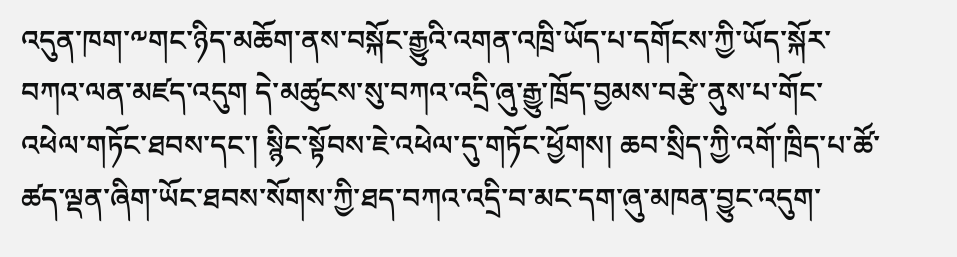འདུན་ཁག་༸གང་ཉིད་མཆོག་ནས་བསྐོང་རྒྱུའི་འགན་འཁྲི་ཡོད་པ་དགོངས་ཀྱི་ཡོད་སྐོར་བཀའ་ལན་མཛད་འདུག དེ་མཚུངས་སུ་བཀའ་འདྲི་ཞུ་རྒྱུ་ཁྲོད་བྱམས་བརྩེ་ནུས་པ་གོང་འཕེལ་གཏོང་ཐབས་དང་། སྙིང་སྟོབས་ཇེ་འཕེལ་དུ་གཏོང་ཕྱོགས། ཆབ་སྲིད་ཀྱི་འགོ་ཁྲིད་པ་ཚོ་ཚད་ལྡན་ཞིག་ཡོང་ཐབས་སོགས་ཀྱི་ཐད་བཀའ་འདྲི་བ་མང་དག་ཞུ་མཁན་བྱུང་འདུག་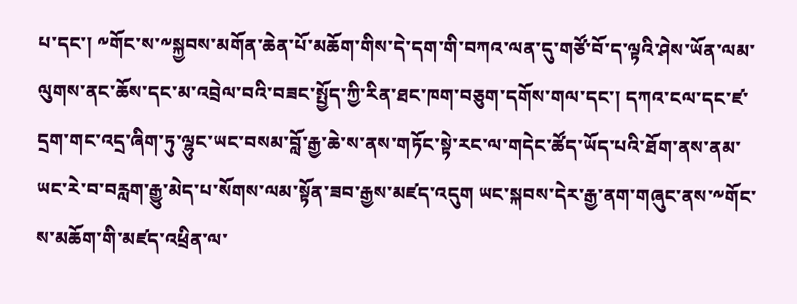པ་དང་། ༸གོང་ས་༸སྐྱབས་མགོན་ཆེན་པོ་མཆོག་གིས་དེ་དག་གི་བཀའ་ལན་དུ་གཙོ་བོ་ད་ལྟའི་ཤེས་ཡོན་ལམ་ལུགས་ནང་ཆོས་དང་མ་འབྲེལ་བའི་བཟང་སྤྱོད་ཀྱི་རིན་ཐང་ཁག་བཅུག་དགོས་གལ་དང་། དཀའ་ངལ་དང་ཛ་དྲག་གང་འདྲ་ཞིག་ཏུ་ལྷུང་ཡང་བསམ་བློ་རྒྱ་ཆེ་ས་ནས་གཏོང་སྟེ་རང་ལ་གདེང་ཚོད་ཡོད་པའི་ཐོག་ནས་ནམ་ཡང་རེ་བ་བརླག་རྒྱུ་མེད་པ་སོགས་ལམ་སྟོན་ཟབ་རྒྱས་མཛད་འདུག ཡང་སྐབས་དེར་རྒྱ་ནག་གཞུང་ནས་༸གོང་ས་མཆོག་གི་མཛད་འཕྲིན་ལ་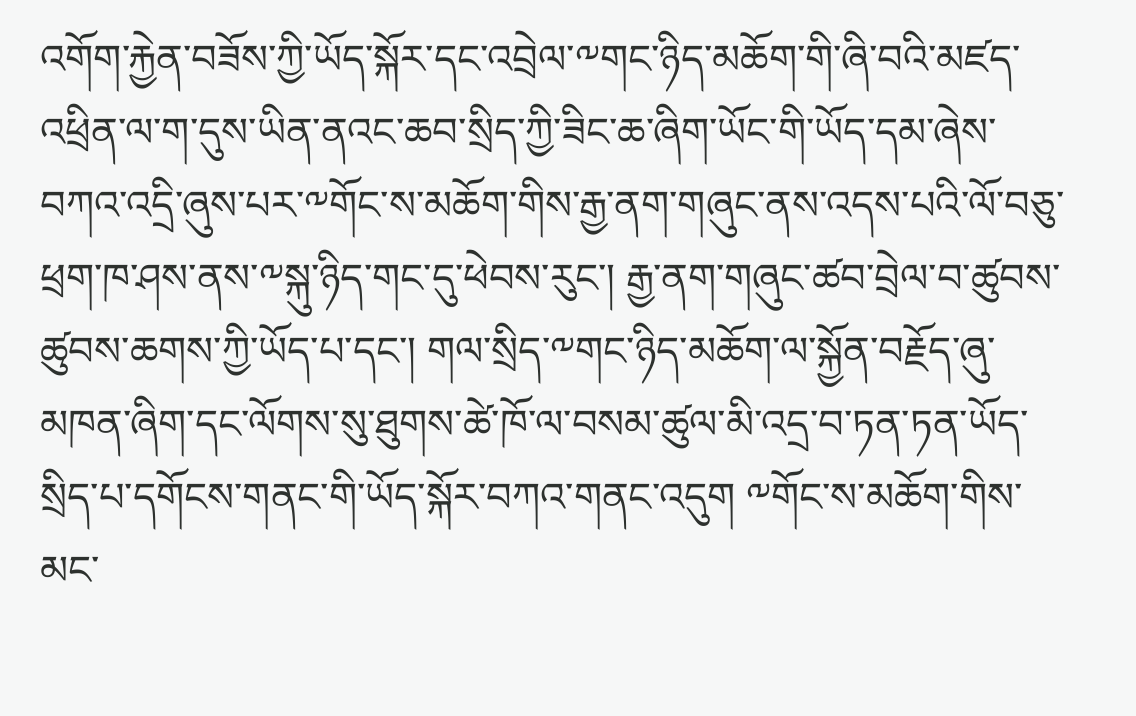འགོག་རྐྱེན་བཟོས་ཀྱི་ཡོད་སྐོར་དང་འབྲེལ་༸གང་ཉིད་མཆོག་གི་ཞི་བའི་མཛད་འཕྲིན་ལ་ག་དུས་ཡིན་ནའང་ཆབ་སྲིད་ཀྱི་ཟིང་ཆ་ཞིག་ཡོང་གི་ཡོད་དམ་ཞེས་བཀའ་འདྲི་ཞུས་པར་༸གོང་ས་མཆོག་གིས་རྒྱ་ནག་གཞུང་ནས་འདས་པའི་ལོ་བཅུ་ཕྲག་ཁ་ཤས་ནས་༸སྐུ་ཉིད་གང་དུ་ཕེབས་རུང་། རྒྱ་ནག་གཞུང་ཚབ་བྲེལ་བ་ཚུབས་ཚུབས་ཆགས་ཀྱི་ཡོད་པ་དང་། གལ་སྲིད་༸གང་ཉིད་མཆོག་ལ་སྐྱོན་བརྗོད་ཞུ་མཁན་ཞིག་དང་ལོགས་སུ་ཐུགས་ཚེ་ཁོ་ལ་བསམ་ཚུལ་མི་འདྲ་བ་ཏན་ཏན་ཡོད་སྲིད་པ་དགོངས་གནང་གི་ཡོད་སྐོར་བཀའ་གནང་འདུག ༸གོང་ས་མཆོག་གིས་མང་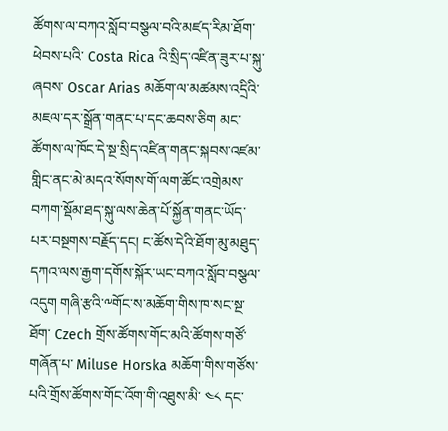ཚོགས་ལ་བཀའ་སློབ་བསྩལ་བའི་མཛད་རིམ་ཐོག་ཕེབས་པའི་ Costa Rica འི་སྲིད་འཛིན་ཟུར་པ་སྐུ་ཞབས་ Oscar Arias མཆོག་ལ་མཚམས་འདྲིའི་མཇལ་དར་སྒྲོན་གནང་པ་དང་ཆབས་ཅིག མང་ཚོགས་ལ་ཁོང་དེ་སྔ་སྲིད་འཛིན་གནང་སྐབས་འཛམ་གླིང་ནང་མེ་མདའ་སོགས་གོ་ལག་ཚོང་འགྲེམས་བཀག་སྡོམ་ཐད་སྐུ་ལས་ཆེན་པོ་སྐྱོན་གནང་ཡོད་པར་བསྔགས་བརྗོད་དང། ང་ཚོས་དེའི་ཐོག་མུ་མཐུད་དཀའ་ལས་རྒྱག་དགོས་སྐོར་ཡང་བཀའ་སློབ་བསྩལ་འདུག གཞི་རྩའི་༸གོང་ས་མཆོག་གིས་ཁ་སང་སྔ་ཐོག་ Czech གྲོས་ཚོགས་གོང་མའི་ཚོགས་གཙོ་གཞོན་པ་ Miluse Horska མཆོག་གིས་གཙོས་པའི་གྲོས་ཚོགས་གོང་འོག་གི་འཐུས་མི་ ༤༨ དང་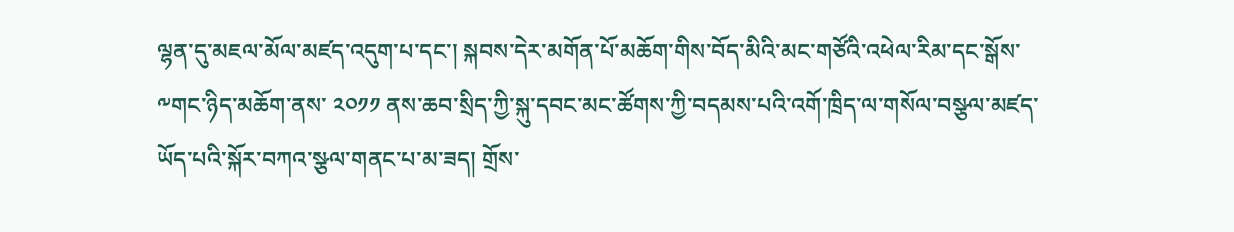ལྷན་དུ་མཇལ་མོལ་མཛད་འདུག་པ་དང་། སྐབས་དེར་མགོན་པོ་མཆོག་གིས་བོད་མིའི་མང་གཙོའི་འཕེལ་རིམ་དང་སྒོས་༸གང་ཉིད་མཆོག་ནས་ ༢༠༡༡ ནས་ཆབ་སྲིད་ཀྱི་སྐུ་དབང་མང་ཚོགས་ཀྱི་བདམས་པའི་འགོ་ཁྲིད་ལ་གསོལ་བསྩལ་མཛད་ཡོད་པའི་སྐོར་བཀའ་སྩལ་གནང་པ་མ་ཟད། གྲོས་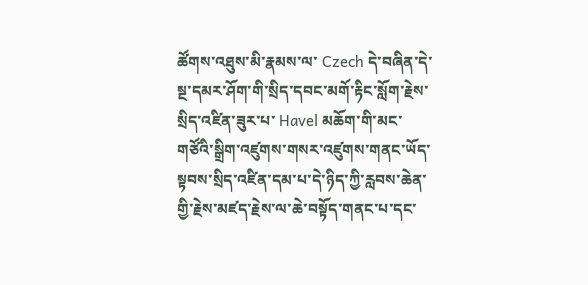ཚོགས་འཐུས་མི་རྣམས་ལ་ Czech དེ་བཞིན་དེ་སྔ་དམར་ཤོག་གི་སྲིད་དབང་མགོ་རྟིང་སློག་རྗེས་སྲིད་འཛིན་ཟུར་པ་ Havel མཆོག་གི་མང་གཙོའི་སྒྲིག་འཛུགས་གསར་འཛུགས་གནང་ཡོད་སྟབས་སྲིད་འཛིན་དམ་པ་དེ་ཉིད་ཀྱི་རླབས་ཆེན་གྱི་རྗེས་མཛད་རྗེས་ལ་ཆེ་བསྟོད་གནང་པ་དང་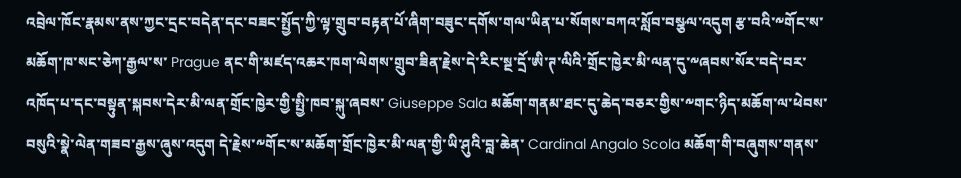འབྲེལ་ཁོང་རྣམས་ནས་ཀྱང་དྲང་བདེན་དང་བཟང་སྤྱོད་ཀྱི་ལྟ་གྲུབ་བརྟན་པོ་ཞིག་བཟུང་དགོས་གལ་ཡིན་པ་སོགས་བཀའ་སློབ་བསྩལ་འདུག རྩ་བའི་༸གོང་ས་མཆོག་ཁ་སང་ཅེཀ་རྒྱལ་ས་ Prague ནང་གི་མཛད་འཆར་ཁག་ལེགས་གྲུབ་ཟིན་རྗེས་དེ་རིང་སྔ་དྲོ་ཨི་ཊ་ལིའི་གྲོང་ཁྱེར་མི་ལན་དུ་༸ཞབས་སོར་བདེ་བར་འཁོད་པ་དང་བསྟུན་སྐབས་དེར་མི་ལན་གྲོང་ཁྱེར་གྱི་སྤྱི་ཁབ་སྐུ་ཞབས་ Giuseppe Sala མཆོག་གནམ་ཐང་དུ་ཆེད་བཅར་གྱིས་༸གང་ཉིད་མཆོག་ལ་ཕེབས་བསུའི་སྣེ་ལེན་གཟབ་རྒྱས་ཞུས་འདུག དེ་རྗེས་༸གོང་ས་མཆོག་གྲོང་ཁྱེར་མི་ལན་གྱི་ཡི་ཤུའི་བླ་ཆེན་ Cardinal Angalo Scola མཆོག་གི་བཞུགས་གནས་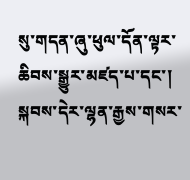སུ་གདན་ཞུ་ཕུལ་དོན་ལྟར་ཆིབས་སྒྱུར་མཛད་པ་དང་། སྐབས་དེར་ལྷན་རྒྱས་གསར་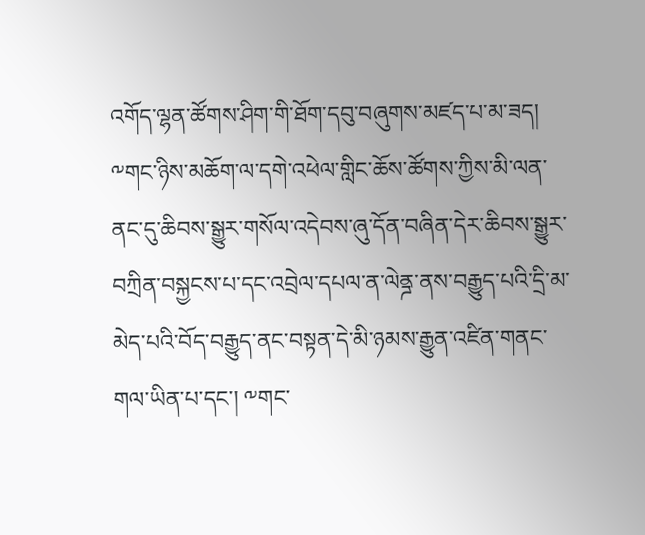འགོད་ལྷན་ཚོགས་ཤིག་གི་ཐོག་དབུ་བཞུགས་མཛད་པ་མ་ཟད། ༸གང་ཉིས་མཆོག་ལ་དགེ་འཕེལ་གླིང་ཆོས་ཚོགས་ཀྱིས་མི་ལན་ནང་དུ་ཆིབས་སྒྱུར་གསོལ་འདེབས་ཞུ་དོན་བཞིན་དེར་ཆིབས་སྒྱུར་བཀྲིན་བསྐྱངས་པ་དང་འབྲེལ་དཔལ་ན་ལེནྜ་ནས་བརྒྱུད་པའི་དྲི་མ་མེད་པའི་བོད་བརྒྱུད་ནང་བསྟན་དེ་མི་ཉམས་རྒྱུན་འཛིན་གནང་གལ་ཡིན་པ་དང་། ༸གང་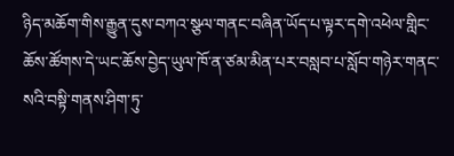ཉིད་མཆོག་གིས་རྒྱུན་དུས་བཀའ་སྩལ་གནང་བཞིན་ཡོད་པ་ལྟར་དགེ་འཕེལ་གླིང་ཆོས་ཚོགས་དེ་ཡང་ཆོས་བྱེད་ཡུལ་ཁོ་ན་ཙམ་མིན་པར་བསླབ་པ་སློབ་གཉེར་གནང་སའི་བསྟི་གནས་ཤིག་ཏུ་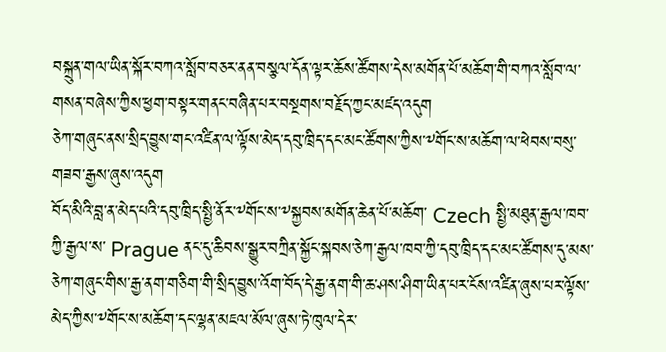བསྐྲུན་གལ་ཡིན་སྐོར་བཀའ་སློབ་བཅར་ནན་བསྩལ་དོན་ལྟར་ཆོས་ཚོགས་དེས་མགོན་པོ་མཆོག་གི་བཀའ་སློབ་ལ་གསན་བཞེས་ཀྱིས་ཕྱག་བསྟར་གནང་བཞིན་པར་བསྔགས་བརྗོད་ཀྱང་མཛད་འདུག
ཅེཀ་གཞུང་ནས་སྲིད་བྱུས་གང་འཛིན་ལ་ལྟོས་མེད་དབུ་ཁྲིད་དང་མང་ཚོགས་ཀྱིས་༸གོང་ས་མཆོག་ལ་ཕེབས་བསུ་གཟབ་རྒྱས་ཞུས་འདུག
བོད་མིའི་བླ་ན་མེད་པའི་དབུ་ཁྲིད་སྤྱི་ནོར་༸གོང་ས་༸སྐྱབས་མགོན་ཆེན་པོ་མཆོག་ Czech སྤྱི་མཐུན་རྒྱལ་ཁབ་ཀྱི་རྒྱལ་ས་ Prague ནང་དུ་ཆིབས་སྒྱུར་བཀྲིན་སྐྱོང་སྐབས་ཅེཀ་རྒྱལ་ཁབ་ཀྱི་དབུ་ཁྲིད་དང་མང་ཚོགས་དུ་མས་ཅེཀ་གཞུང་གིས་རྒྱ་ནག་གཅིག་གི་སྲིད་བྱུས་འོག་བོད་དེ་རྒྱ་ནག་གི་ཆ་ཤས་ཤིག་ཡིན་པར་ངོས་འཛིན་ཞུས་པར་ལྟོས་མེད་ཀྱིས་༸གོང་ས་མཆོག་དང་ལྷན་མཇལ་མོལ་ཞུས་ཏེ་ཁུལ་དེར་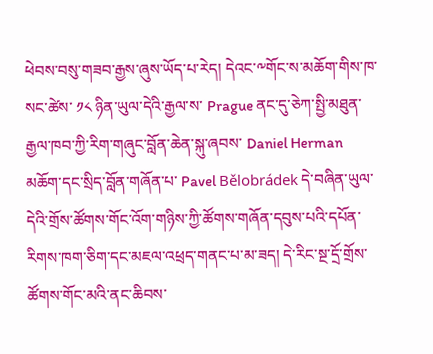ཕེབས་བསུ་གཟབ་རྒྱས་ཞུས་ཡོད་པ་རེད། དེའང་༸གོང་ས་མཆོག་གིས་ཁ་སང་ཚེས་ ༡༨ ཉིན་ཡུལ་དེའི་རྒྱལ་ས་ Prague ནང་དུ་ཅེཀ་སྤྱི་མཐུན་རྒྱལ་ཁབ་ཀྱི་རིག་གཞུང་བློན་ཆེན་སྐུ་ཞབས་ Daniel Herman མཆོག་དང་སྲིད་བློན་གཞོན་པ་ Pavel Bělobrádek དེ་བཞིན་ཡུལ་དེའི་གྲོས་ཚོགས་གོང་འོག་གཉིས་ཀྱི་ཚོགས་གཞོན་དབུས་པའི་དཔོན་རིགས་ཁག་ཅིག་དང་མཇལ་འཕྲད་གནང་པ་མ་ཟད། དེ་རིང་སྔ་དྲོ་གྲོས་ཚོགས་གོང་མའི་ནང་ཆིབས་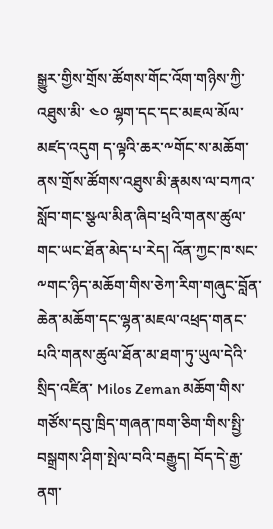སྒྱུར་གྱིས་གྲོས་ཚོགས་གོང་འོག་གཉིས་ཀྱི་འཐུས་མི་ ༤༠ ལྷག་དང་དང་མཇལ་མོལ་མཛད་འདུག ད་ལྟའི་ཆར་༸གོང་ས་མཆོག་ནས་གྲོས་ཚོགས་འཐུས་མི་རྣམས་ལ་བཀའ་སློབ་གང་སྩལ་མིན་ཞིབ་ཕྲའི་གནས་ཚུལ་གང་ཡང་ཐོན་མེད་པ་རེད། འོན་ཀྱང་ཁ་སང་༸གང་ཉིད་མཆོག་གིས་ཅེཀ་རིག་གཞུང་བློན་ཆེན་མཆོག་དང་ལྷན་མཇལ་འཕྲད་གནང་པའི་གནས་ཚུལ་ཐོན་མ་ཐག་ཏུ་ཡུལ་དེའི་སྲིད་འཛིན་ Milos Zeman མཆོག་གིས་གཙོས་དབུ་ཁྲིད་གཞན་ཁག་ཅིག་གིས་སྤྱི་བསྒྲགས་ཤིག་སྤེལ་བའི་བརྒྱུད། བོད་དེ་རྒྱ་ནག་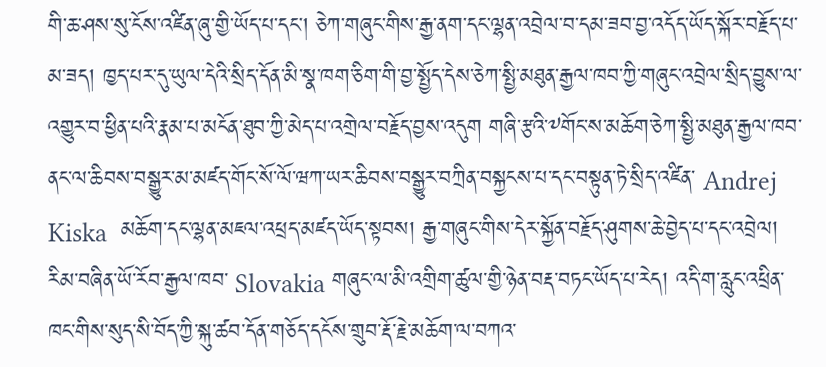གི་ཆ་ཤས་སུ་ངོས་འཛིན་ཞུ་གྱི་ཡོད་པ་དང། ཅེཀ་གཞུང་གིས་རྒྱ་ནག་དང་ལྷན་འབྲེལ་བ་དམ་ཟབ་བྱ་འདོད་ཡོད་སྐོར་བརྗོད་པ་མ་ཟད། ཁྱད་པར་དུ་ཡུལ་དེའི་སྲིད་དོན་མི་སྣ་ཁག་ཅིག་གི་བྱ་སྤྱོད་དེས་ཅེཀ་སྤྱི་མཐུན་རྒྱལ་ཁབ་ཀྱི་གཞུང་འབྲེལ་སྲིད་བྱུས་ལ་འགྱུར་བ་ཕྱིན་པའི་རྣམ་པ་མངོན་ཐུབ་ཀྱི་མེད་པ་འགྲེལ་བརྗོད་བྱས་འདུག གཞི་རྩའི་༸གོང་ས་མཆོག་ཅེཀ་སྤྱི་མཐུན་རྒྱལ་ཁབ་ནང་ལ་ཆིབས་བསྒྱུར་མ་མཛད་གོང་སོ་ལོ་ཝཀ་ཡར་ཆིབས་བསྒྱུར་བཀྲིན་བསྐྱངས་པ་དང་བསྟུན་ཏེ་སྲིད་འཛིན་ Andrej Kiska  མཆོག་དང་ལྷན་མཇལ་འཕྲད་མཛད་ཡོད་སྟབས། རྒྱ་གཞུང་གིས་དེར་སྐྱོན་བརྗོད་ཤུགས་ཆེ་བྱེད་པ་དང་འབྲེལ། རིམ་བཞིན་ཡོ་རོབ་རྒྱལ་ཁབ་ Slovakia གཞུང་ལ་མི་འགྲིག་ཚུལ་གྱི་ཉེན་བརྡ་བཏང་ཡོད་པ་རེད། འདི་ག་རླུང་འཕྲིན་ཁང་གིས་སུད་སི་བོད་ཀྱི་སྐུ་ཚབ་དོན་གཅོད་དངོས་གྲུབ་རྡོ་རྗེ་མཆོག་ལ་བཀའ་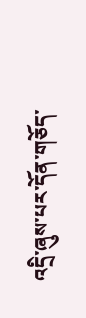འདྲི་ཞུས་པར་དོན་གཅོད་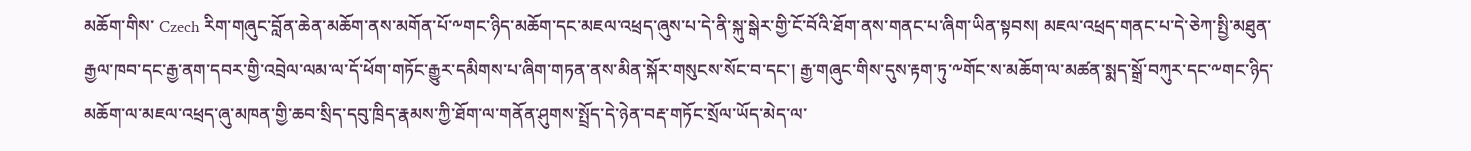མཆོག་གིས་ Czech རིག་གཞུང་བློན་ཆེན་མཆོག་ནས་མགོན་པོ་༸གང་ཉིད་མཆོག་དང་མཇལ་འཕྲད་ཞུས་པ་དེ་ནི་སྐུ་སྒེར་གྱི་ངོ་བོའི་ཐོག་ནས་གནང་པ་ཞིག་ཡིན་སྟབས། མཇལ་འཕྲད་གནང་པ་དེ་ཅེཀ་སྤྱི་མཐུན་རྒྱལ་ཁབ་དང་རྒྱ་ནག་དབར་གྱི་འབྲེལ་ལམ་ལ་དོ་ཕོག་གཏོང་རྒྱུར་དམིགས་པ་ཞིག་གཏན་ནས་མིན་སྐོར་གསུངས་སོང་བ་དང་། རྒྱ་གཞུང་གིས་དུས་རྟག་ཏུ་༸གོང་ས་མཆོག་ལ་མཚན་སྨད་སྒྲོ་བཀུར་དང་༸གང་ཉིད་མཆོག་ལ་མཇལ་འཕྲད་ཞུ་མཁན་གྱི་ཆབ་སྲིད་དབུ་ཁྲིད་རྣམས་ཀྱི་ཐོག་ལ་གནོན་ཤུགས་སྤྲོད་དེ་ཉེན་བརྡ་གཏོང་སྲོལ་ཡོད་མེད་ལ་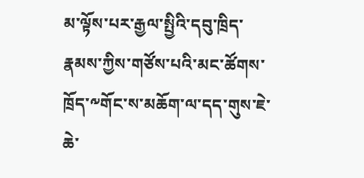མ་ལྟོས་པར་རྒྱལ་སྤྱིའི་དབུ་ཁྲིད་རྣམས་ཀྱིས་གཙོས་པའི་མང་ཚོགས་ཁྲོད་༸གོང་ས་མཆོག་ལ་དད་གུས་ཇེ་ཆེ་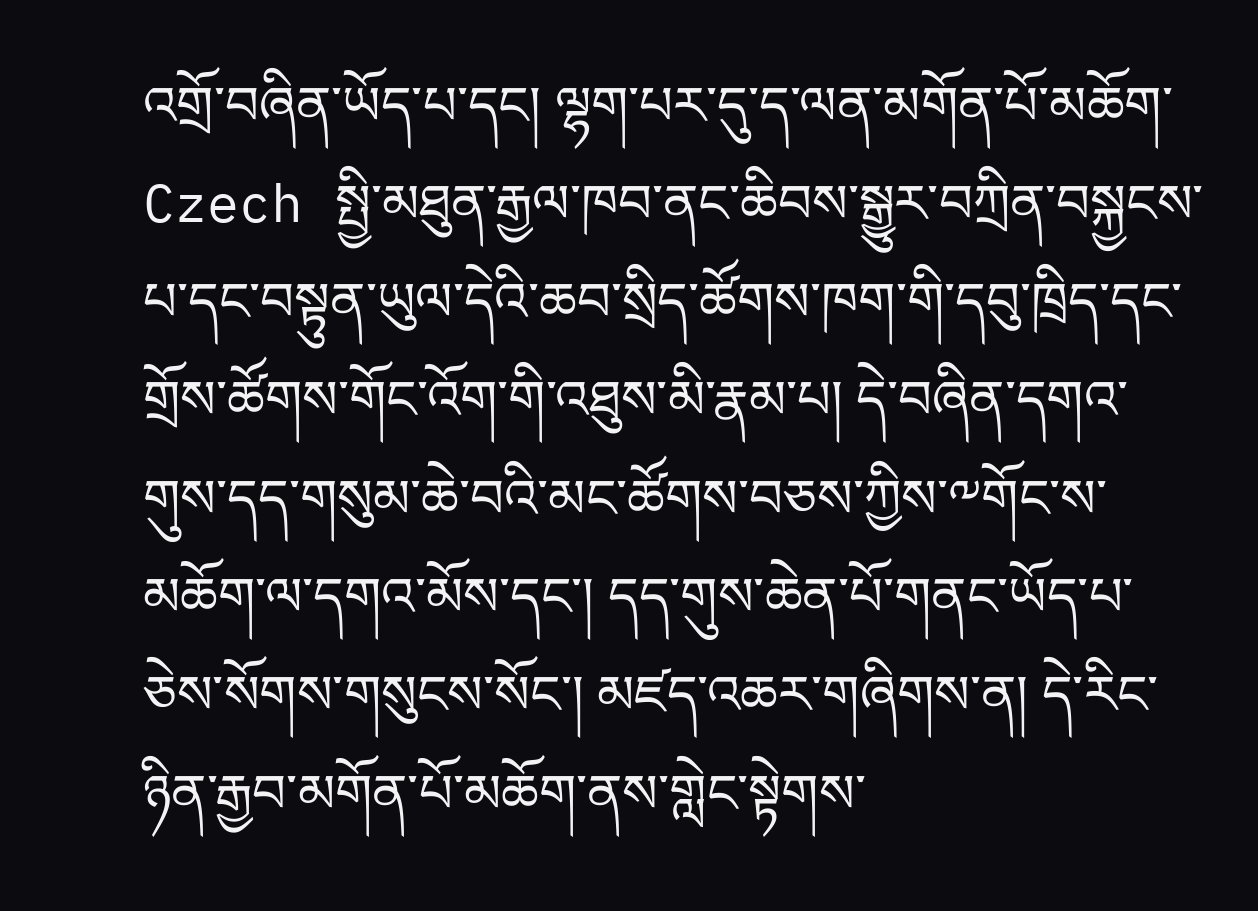འགྲོ་བཞིན་ཡོད་པ་དང། ལྷག་པར་དུ་ད་ལན་མགོན་པོ་མཆོག་ Czech སྤྱི་མཐུན་རྒྱལ་ཁབ་ནང་ཆིབས་སྒྱུར་བཀྲིན་བསྐྱངས་པ་དང་བསྟུན་ཡུལ་དེའི་ཆབ་སྲིད་ཚོགས་ཁག་གི་དབུ་ཁྲིད་དང་གྲོས་ཚོགས་གོང་འོག་གི་འཐུས་མི་རྣམ་པ། དེ་བཞིན་དགའ་གུས་དད་གསུམ་ཆེ་བའི་མང་ཚོགས་བཅས་ཀྱིས་༸གོང་ས་མཆོག་ལ་དགའ་མོས་དང་། དད་གུས་ཆེན་པོ་གནང་ཡོད་པ་ཅེས་སོགས་གསུངས་སོང་། མཛད་འཆར་གཞིགས་ན། དེ་རིང་ཉིན་རྒྱབ་མགོན་པོ་མཆོག་ནས་གླེང་སྟེགས་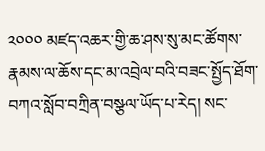༢༠༠༠ མཛད་འཆར་གྱི་ཆ་ཤས་སུ་མང་ཚོགས་རྣམས་ལ་ཆོས་དང་མ་འབྲེལ་བའི་བཟང་སྤྱོད་ཐོག་བཀའ་སློབ་བཀྲིན་བསྩལ་ཡོད་པ་རེད། སང་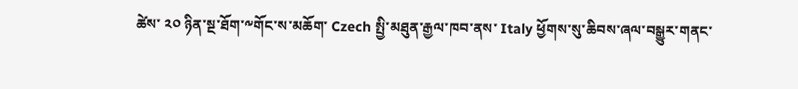ཚེས་ ༢༠ ཉིན་སྔ་ཐོག་༸གོང་ས་མཆོག་ Czech སྤྱི་མཐུན་རྒྱལ་ཁབ་ནས་ Italy ཕྱོགས་སུ་ཆིབས་ཞལ་བསྒྱུར་གནང་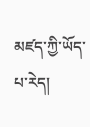མཛད་ཀྱི་ཡོད་པ་རེད།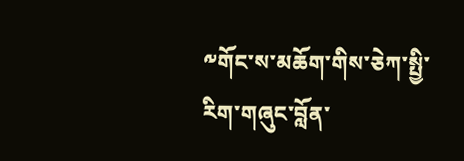༸གོང་ས་མཆོག་གིས་ཅེཀ་སྤྱི་རིག་གཞུང་བློན་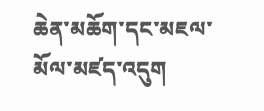ཆེན་མཆོག་དང་མཇལ་མོལ་མཛད་འདུག